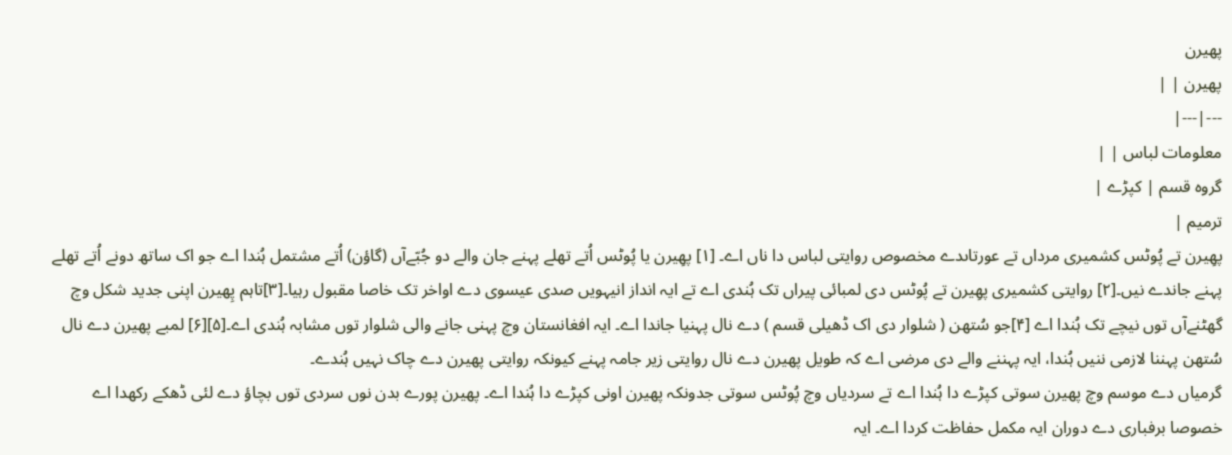پھیرن
پھیرن | |
---|---|
معلومات لباس | |
گروہ قسم | کپڑے |
ترمیم |
پھِیرن تے پُوٹس کشمیری مرداں تے عورتاںدے مخصوص روایتی لباس دا ناں اے۔ [۱] پھِیرن یا پُوٹس اُتے تھلے پہنے جان والے دو جُبّےآں (گاؤن) اُتے مشتمل ہُندا اے جو اک ساتھ دونے اُتے تھلے پہنے جاندے نیں۔[۲] روایتی کشمیری پھِیرن تے پُوٹس دی لمبائی پیراں تک ہُندی اے تے ایہ انداز انیہویں صدی عیسوی دے اواخر تک خاصا مقبول رہیا۔[۳]تاہم پِھیرن اپنی جدید شکل وچ گھٹنےآں توں نیچے تک ہُندا اے [۴]جو سُتھن ( شلوار دی اک ڈھیلی قسم ) دے نال پہنیا جاندا اے۔ ایہ افغانستان وچ پہنی جانے والی شلوار توں مشابہ ہُندی اے۔[۵][۶] لمبے پھیرن دے نال سُتھن پہننا لازمی ننیں ہُندا، ایہ پہننے والے دی مرضی اے کہ طویل پھیرن دے نال روایتی زیر جامہ پہنے کیونکہ روایتی پھیرن دے چاک نہیں ہُندے۔
گرمیاں دے موسم وچ پھیرن سوتی کپڑے دا ہُندا اے تے سردیاں وچ پُوٹس سوتی جدونکہ پھیرن اونی کپڑے دا ہُندا اے۔ پھیرن پورے بدن نوں سردی توں بچاؤ دے لئی ڈھکے رکھدا اے خصوصا برفباری دے دوران ایہ مکمل حفاظت کردا اے۔ ایہ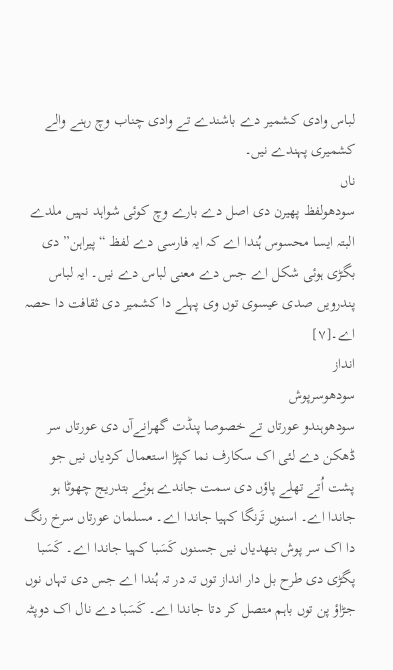لباس وادی کشمیر دے باشندے تے وادی چناب وچ رہنے والے کشمیری پہندے نیں۔
ناں
سودھولفظ پھیرن دی اصل دے بارے وچ کوئی شواہد نہیں ملدے البتہ ایسا محسوس ہُندا اے کہ ایہ فارسی دے لفظ “پیراہن” دی بگڑی ہوئی شکل اے جس دے معنی لباس دے نیں۔ ایہ لباس پندرویں صدی عیسوی توں وی پہلے دا کشمیر دی ثقافت دا حصہ اے۔[۷]
انداز
سودھوسرپوش
سودھوہندو عورتاں تے خصوصا پنڈت گھرانےآں دی عورتاں سر ڈھکن دے لئی اک سکارف نما کپڑا استعمال کردیاں نیں جو پشت اُتے تھلے پاؤں دی سمت جاندے ہوئے بتدریج چھوٹا ہو جاندا اے۔ اسنوں تَرنگا کہیا جاندا اے۔ مسلمان عورتاں سرخ رنگ دا اک سر پوش بنھدیاں نیں جسنوں کَسَبا کہیا جاندا اے۔ کَسَبا پگڑی دی طرح بل دار انداز توں تہ در تہ ہُندا اے جس دی تہاں نوں جڑاؤ پن توں باہم متصل کر دتا جاندا اے۔ کَسَبا دے نال اک دوپٹہ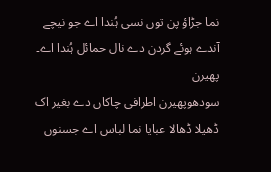نما جڑاؤ پن توں نسی ہُندا اے جو نیچے آندے ہوئے گردن دے نال حمائل ہُندا اے۔
پھیرن
سودھوپھیرن اطرافی چاکاں دے بغیر اک ڈھیلا ڈھالا عبایا نما لباس اے جسنوں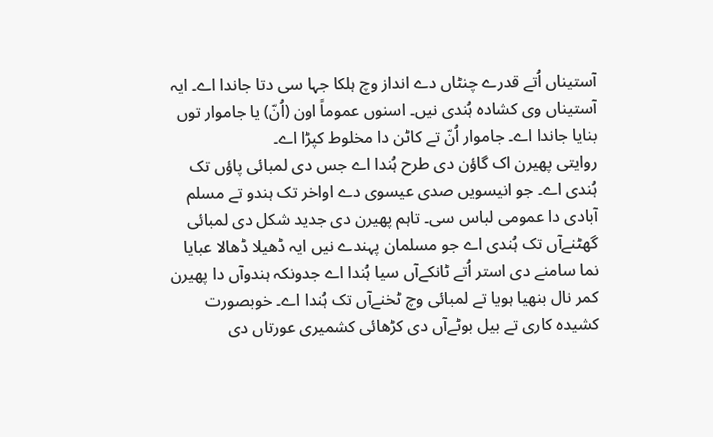آستیناں اُتے قدرے چنٹاں دے انداز وچ ہلکا جہا سی دتا جاندا اے۔ ایہ آستیناں وی کشادہ ہُندی نیں۔ اسنوں عموماً اون (اُنّ) یا جاموار توں بنایا جاندا اے۔ جاموار اُنّ تے کاٹن دا مخلوط کپڑا اے۔
روایتی پھیرن اک گاؤن دی طرح ہُندا اے جس دی لمبائی پاؤں تک ہُندی اے۔ جو انیسویں صدی عیسوی دے اواخر تک ہندو تے مسلم آبادی دا عمومی لباس سی۔ تاہم پھیرن دی جدید شکل دی لمبائی گھٹنےآں تک ہُندی اے جو مسلمان پہندے نیں ایہ ڈھیلا ڈھالا عبایا نما سامنے دی استر اُتے ٹانکےآں سیا ہُندا اے جدونکہ ہندوآں دا پھیرن کمر نال بنھیا ہویا تے لمبائی وچ ٹخنےآں تک ہُندا اے۔ خوبصورت کشیدہ کاری تے بیل بوٹےآں دی کڑھائی کشمیری عورتاں دی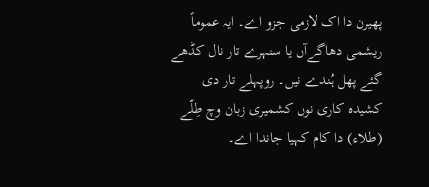پھیرن دا اک لازمی جزو اے۔ ایہ عموماً ریشمی دھاگےآں یا سنہرے تار نال کڈھے گئے پھل ہُندے نیں۔ روپہلے تار دی کشیدہ کاری نوں کشمیری زبان وچ طِلّے (طلاء) دا کام کہیا جاندا اے۔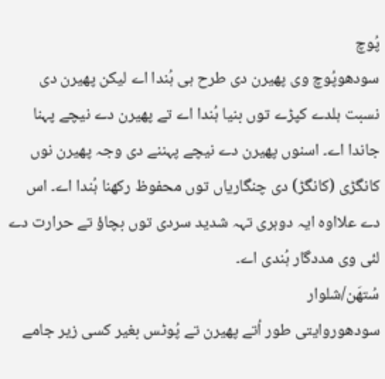پُوچ
سودھوپُوچ وی پھیرن دی طرح ہی ہُندا اے لیکن پھیرن دی نسبت ہلدے کپڑے توں بنیا ہُندا اے تے پھیرن دے نیچے پہنا جاندا اے۔ اسنوں پھیرن دے نیچے پہننے دی وجہ پھیرن نوں کانگڑی (کانگڑ) دی چنگاریاں توں محفوظ رکھنا ہُندا اے۔ اس دے علااوہ ایہ دوہری تہہ شدید سردی توں بچاؤ تے حرارت دے لئی وی مددگار ہُندی اے۔
سُتھَن/شلوار
سودھوروایتی طور اُتے پھیرن تے پُوٹس بغیر کسی زیر جامے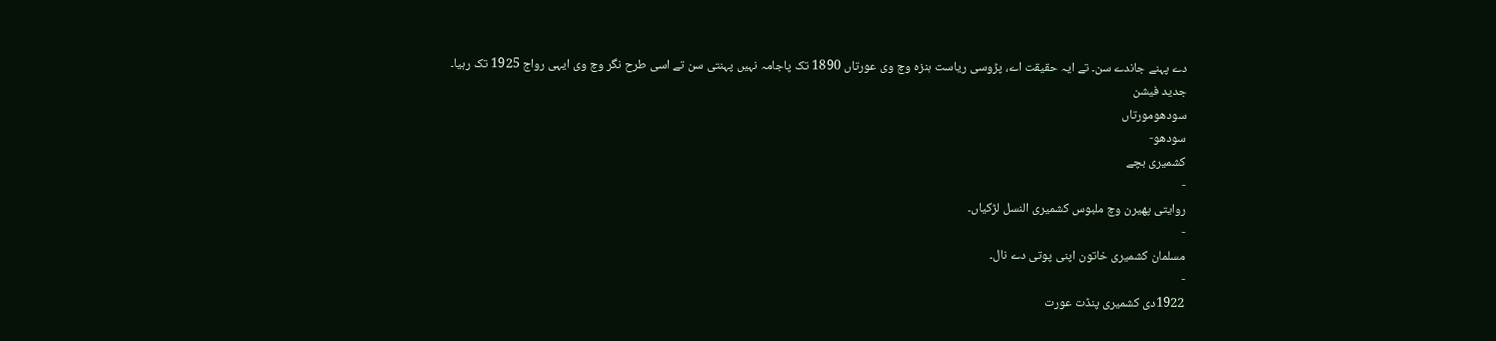دے پہنے جاندے سن۔ تے ایہ حقیقت اے، پڑوسی ریاست ہنزہ وچ وی عورتاں 1890 تک پاجامہ نہیں پہنتی سن تے اسی طرح نگر وچ وی ایہی رواج 1925 تک رہیا۔
جدید فیشن
سودھومورتاں
سودھو-
کشمیری بچے
-
روایتی پھیرن وچ ملبوس کشمیری النسل لڑکیاں۔
-
مسلمان کشمیری خاتون اپنی پوتی دے نال۔
-
1922دی کشمیری پنڈت عورت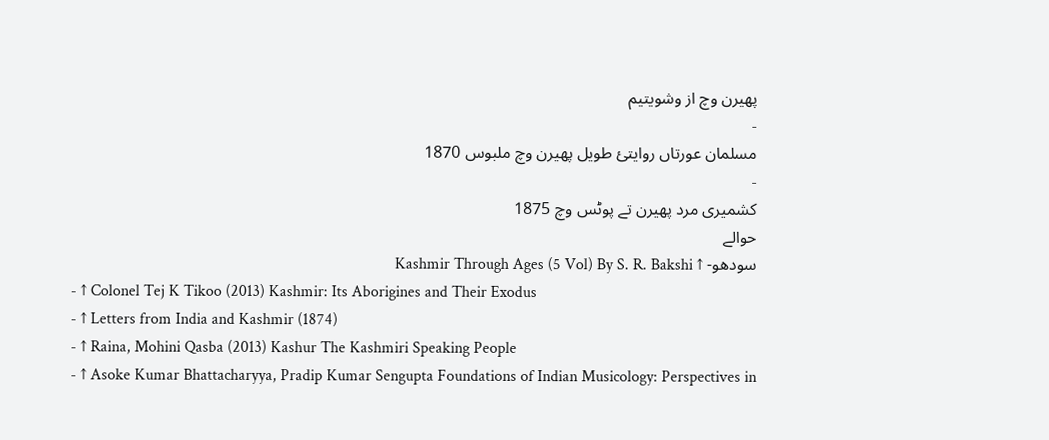پھیرن وچ از وشویتیم
-
مسلمان عورتاں روایتئ طویل پھیرن وچ ملبوس 1870
-
کشمیری مرد پھیرن تے پوٹس وچ 1875
حوالے
سودھو- ↑ Kashmir Through Ages (5 Vol) By S. R. Bakshi
- ↑ Colonel Tej K Tikoo (2013) Kashmir: Its Aborigines and Their Exodus
- ↑ Letters from India and Kashmir (1874)
- ↑ Raina, Mohini Qasba (2013) Kashur The Kashmiri Speaking People
- ↑ Asoke Kumar Bhattacharyya, Pradip Kumar Sengupta Foundations of Indian Musicology: Perspectives in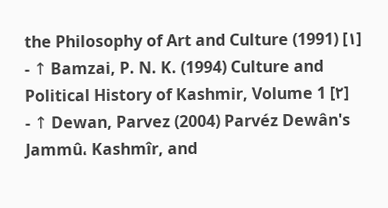the Philosophy of Art and Culture (1991) [۱]
- ↑ Bamzai, P. N. K. (1994) Culture and Political History of Kashmir, Volume 1 [۲]
- ↑ Dewan, Parvez (2004) Parvéz Dewân's Jammû، Kashmîr, and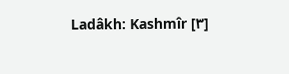Ladâkh: Kashmîr [۳]